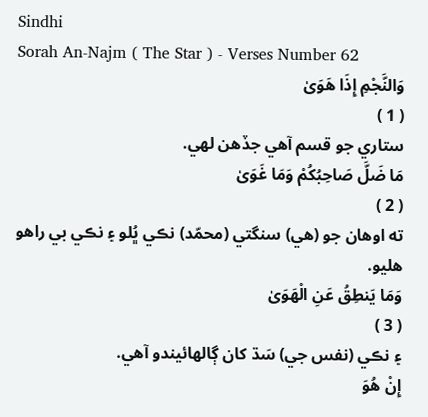Sindhi
Sorah An-Najm ( The Star ) - Verses Number 62
وَالنَّجْمِ إِذَا هَوَىٰ
( 1 )
ستاري جو قسم آھي جڏھن لھي.
مَا ضَلَّ صَاحِبُكُمْ وَمَا غَوَىٰ
( 2 )
ته اوھان جو (ھي) سنگتي (محمّد) نڪي ڀُلو ۽ نڪي بي راھو ھليو.
وَمَا يَنطِقُ عَنِ الْهَوَىٰ
( 3 )
۽ نڪي (نفس جي) سَڌ کان ڳالھائيندو آھي.
إِنْ هُوَ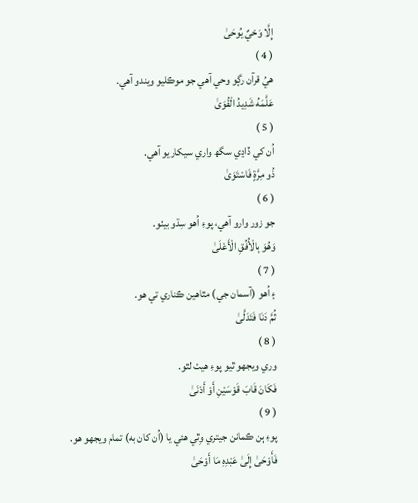إِلَّا وَحْيٌ يُوحَىٰ
( 4 )
ھيُ قرآن رڳو وحي آھي جو موڪليو ويندو آھي.
عَلَّمَهُ شَدِيدُ الْقُوَىٰ
( 5 )
اُن کي ڏاڍي سگھ واري سيکاريو آھي.
ذُو مِرَّةٍ فَاسْتَوَىٰ
( 6 )
جو زور وارو آھي، پوءِ اُھو سِڌو بيٺو.
وَهُوَ بِالْأُفُقِ الْأَعْلَىٰ
( 7 )
۽ اُھو (آسمان جي) مٿاھين ڪناري تي ھو.
ثُمَّ دَنَا فَتَدَلَّىٰ
( 8 )
وري ويجھو ٿيو پوءِ ھيٺ لٿو.
فَكَانَ قَابَ قَوْسَيْنِ أَوْ أَدْنَىٰ
( 9 )
پوءِ ٻن ڪمانن جيتري وِٿي ھئي يا (اُن کان به) تمام ويجھو ھو.
فَأَوْحَىٰ إِلَىٰ عَبْدِهِ مَا أَوْحَىٰ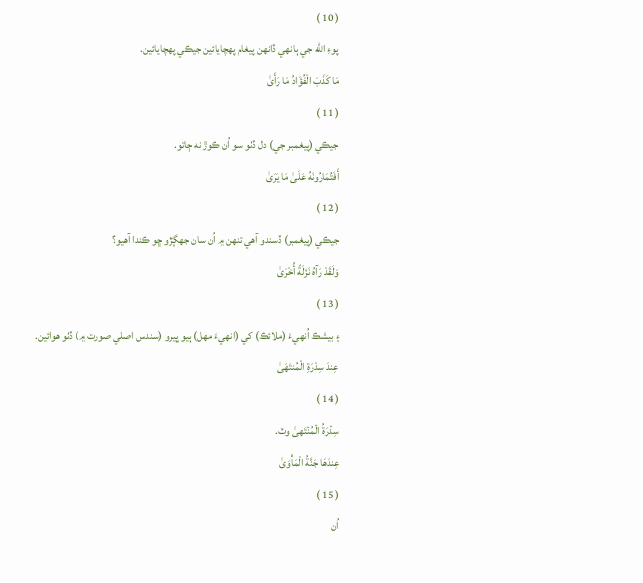( 10 )
پوءِ الله جي ٻانھي ڏانھن پيغام پھچايائين جيڪي پھچايائين.
مَا كَذَبَ الْفُؤَادُ مَا رَأَىٰ
( 11 )
جيڪي (پيغمبر جي) دل ڏٺو سو اُن ڪوڙ نه ڄاتو.
أَفَتُمَارُونَهُ عَلَىٰ مَا يَرَىٰ
( 12 )
جيڪي (پيغمبر) ڏسندو آھي تنھن ۾ اُن سان جھڳڙو ڇو ڪندا آھيو؟
وَلَقَدْ رَآهُ نَزْلَةً أُخْرَىٰ
( 13 )
۽ بيشڪ اُنھيءَ (ملائڪ) کي (انھيءَ مھل) ٻيو ڀيرو (سندس اصلي صورت ۾) ڏٺو ھوائين.
عِندَ سِدْرَةِ الْمُنتَهَىٰ
( 14 )
سِدۡرَةُ الۡمُنۡتَھىٰ وٽ.
عِندَهَا جَنَّةُ الْمَأْوَىٰ
( 15 )
اُن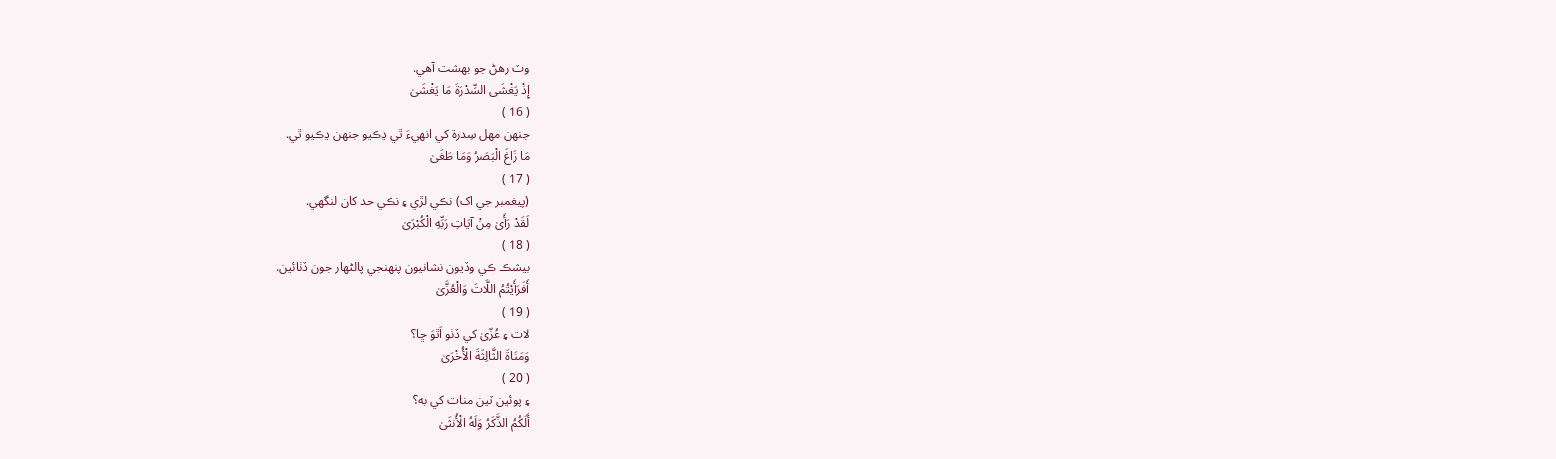وٽ رھڻ جو بھشت آھي.
إِذْ يَغْشَى السِّدْرَةَ مَا يَغْشَىٰ
( 16 )
جنھن مھل سِدرة کي انھيءَ ٿي ڍڪيو جنھن ڍڪيو ٿي.
مَا زَاغَ الْبَصَرُ وَمَا طَغَىٰ
( 17 )
(پيغمبر جي اک) نڪي لڙي ۽ نڪي حد کان لنگھي.
لَقَدْ رَأَىٰ مِنْ آيَاتِ رَبِّهِ الْكُبْرَىٰ
( 18 )
بيشڪ ڪي وڏيون نشانيون پنھنجي پالڻھار جون ڏٺائين.
أَفَرَأَيْتُمُ اللَّاتَ وَالْعُزَّىٰ
( 19 )
لات ۽ عُزّىٰ کي ڏٺو اَٿوَ ڇا؟
وَمَنَاةَ الثَّالِثَةَ الْأُخْرَىٰ
( 20 )
۽ پوئين ٽين منات کي به؟
أَلَكُمُ الذَّكَرُ وَلَهُ الْأُنثَىٰ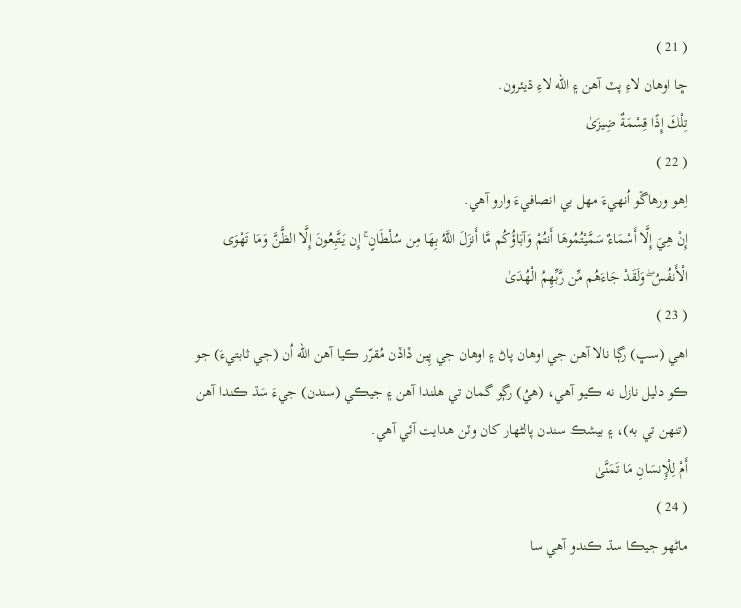( 21 )
ڇا اوھان لاءِ پٽ آھن ۽ الله لاءِ ڌيئرون.
تِلْكَ إِذًا قِسْمَةٌ ضِيزَىٰ
( 22 )
اِھو ورھاڱو اُنھيءَ مھل بي انصافيءَ وارو آھي.
إِنْ هِيَ إِلَّا أَسْمَاءٌ سَمَّيْتُمُوهَا أَنتُمْ وَآبَاؤُكُم مَّا أَنزَلَ اللَّهُ بِهَا مِن سُلْطَانٍ ۚ إِن يَتَّبِعُونَ إِلَّا الظَّنَّ وَمَا تَهْوَى الْأَنفُسُ ۖ وَلَقَدْ جَاءَهُم مِّن رَّبِّهِمُ الْهُدَىٰ
( 23 )
اھي (سڀ) رڳا نالا آھن جي اوھان پاڻ ۽ اوھان جي پِين ڏاڏن مُقرّر ڪيا آھن الله اُن (جي ثابتيءَ) جو ڪو دليل نازل نه ڪيو آھي، (ھيُ) رڳو گمان تي ھلندا آھن ۽ جيڪي (سندن) جيءَ سَڌ ڪندا آھن (تنھن تي به)، ۽ بيشڪ سندن پالڻھار کان وٽن ھدايت آئي آھي.
أَمْ لِلْإِنسَانِ مَا تَمَنَّىٰ
( 24 )
ماڻھو جيڪا سڌ ڪندو آھي سا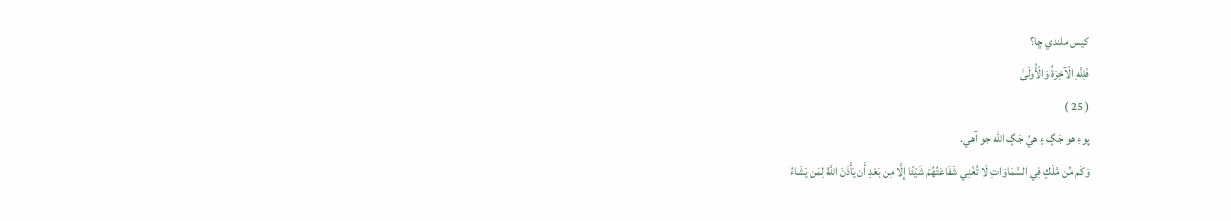کيس ملندي ڇا؟
فَلِلَّهِ الْآخِرَةُ وَالْأُولَىٰ
( 25 )
پوءِ ھو جَڳ ۽ ھيُ جَڳ الله جو آھي.
وَكَم مِّن مَّلَكٍ فِي السَّمَاوَاتِ لَا تُغْنِي شَفَاعَتُهُمْ شَيْئًا إِلَّا مِن بَعْدِ أَن يَأْذَنَ اللَّهُ لِمَن يَشَاءُ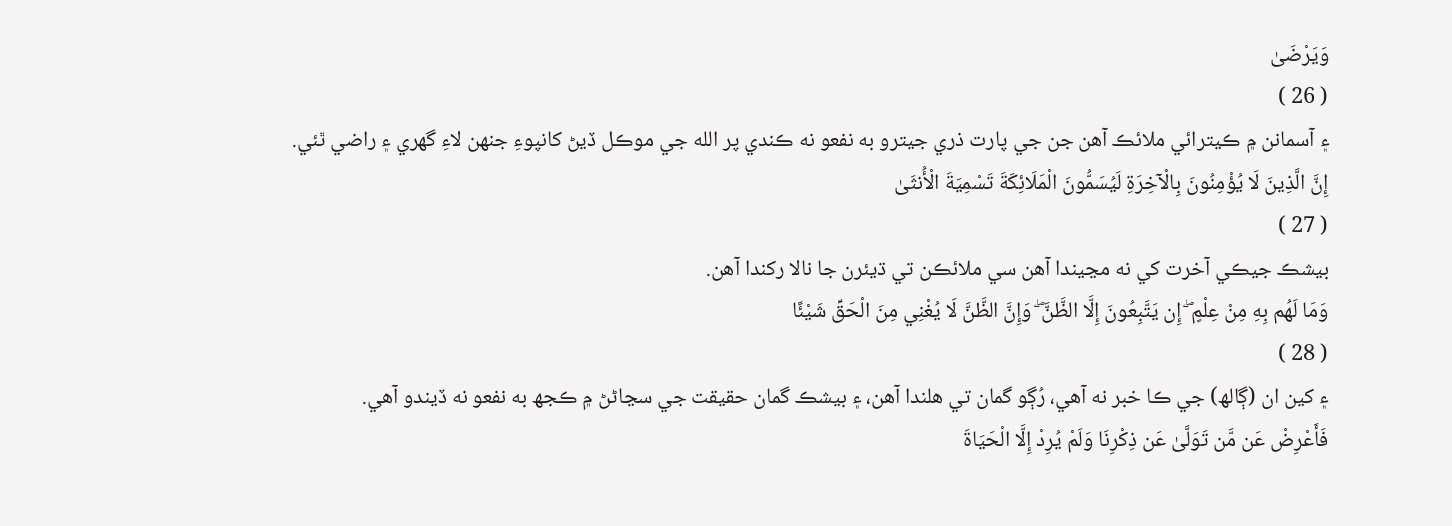وَيَرْضَىٰ
( 26 )
۽ آسمانن ۾ ڪيترائي ملائڪ آھن جن جي پارت ذري جيترو به نفعو نه ڪندي پر الله جي موڪل ڏيڻ کانپوءِ جنھن لاءِ گھري ۽ راضي ٿئي.
إِنَّ الَّذِينَ لَا يُؤْمِنُونَ بِالْآخِرَةِ لَيُسَمُّونَ الْمَلَائِكَةَ تَسْمِيَةَ الْأُنثَىٰ
( 27 )
بيشڪ جيڪي آخرت کي نه مڃيندا آھن سي ملائڪن تي ڌيئرن جا نالا رکندا آھن.
وَمَا لَهُم بِهِ مِنْ عِلْمٍ ۖ إِن يَتَّبِعُونَ إِلَّا الظَّنَّ ۖ وَإِنَّ الظَّنَّ لَا يُغْنِي مِنَ الْحَقِّ شَيْئًا
( 28 )
۽ کين ان (ڳالھ) جي ڪا خبر نه آھي، رُڳو گمان تي ھلندا آھن، ۽ بيشڪ گمان حقيقت جي سڃاڻڻ ۾ ڪجھ به نفعو نه ڏيندو آھي.
فَأَعْرِضْ عَن مَّن تَوَلَّىٰ عَن ذِكْرِنَا وَلَمْ يُرِدْ إِلَّا الْحَيَاةَ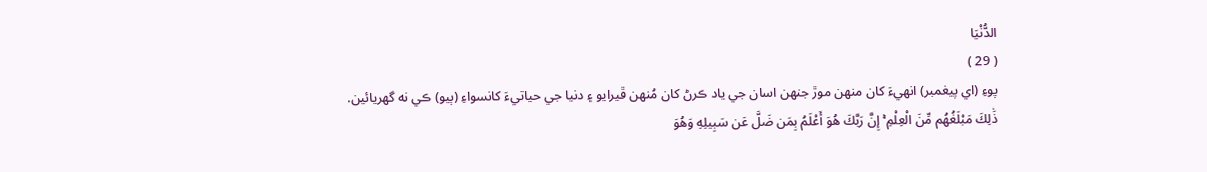الدُّنْيَا
( 29 )
پوءِ (اي پيغمبر) انھيءَ کان منھن موڙ جنھن اسان جي ياد ڪرڻ کان مُنھن ڦيرايو ۽ دنيا جي حياتيءَ کانسواءِ (ٻيو) ڪي نه گھريائين.
ذَٰلِكَ مَبْلَغُهُم مِّنَ الْعِلْمِ ۚ إِنَّ رَبَّكَ هُوَ أَعْلَمُ بِمَن ضَلَّ عَن سَبِيلِهِ وَهُوَ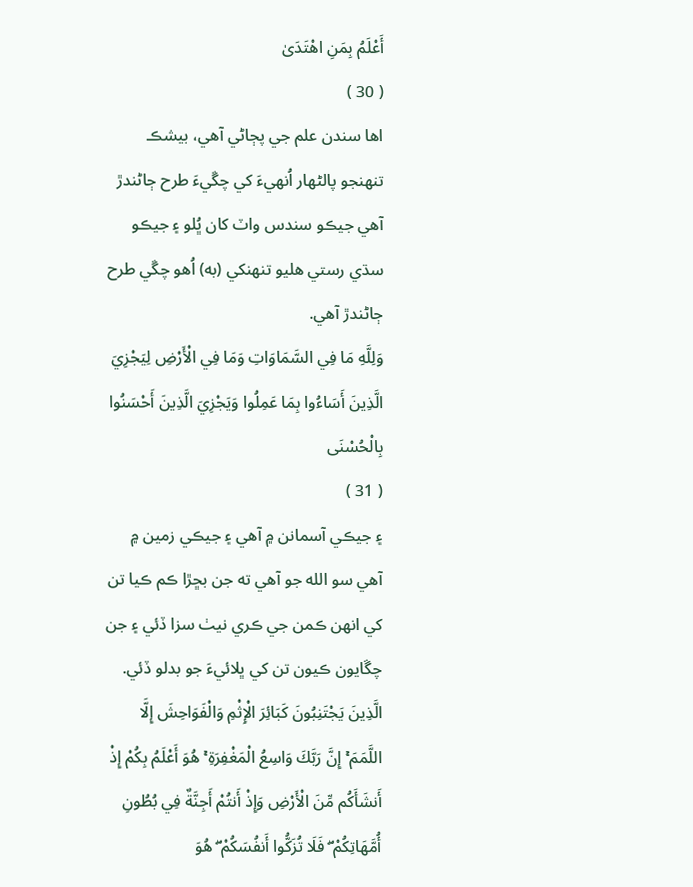أَعْلَمُ بِمَنِ اهْتَدَىٰ
( 30 )
اھا سندن علم جي پڄاڻي آھي، بيشڪ تنھنجو پالڻھار اُنھيءَ کي چڱيءَ طرح ڄاڻندڙ آھي جيڪو سندس واٽ کان ڀُلو ۽ جيڪو سڌي رستي ھليو تنھنکي (به) اُھو چڱي طرح ڄاڻندڙ آھي.
وَلِلَّهِ مَا فِي السَّمَاوَاتِ وَمَا فِي الْأَرْضِ لِيَجْزِيَ الَّذِينَ أَسَاءُوا بِمَا عَمِلُوا وَيَجْزِيَ الَّذِينَ أَحْسَنُوا بِالْحُسْنَى
( 31 )
۽ جيڪي آسمانن ۾ آھي ۽ جيڪي زمين ۾ آھي سو الله جو آھي ته جن بڇڙا ڪم ڪيا تن کي انھن ڪمن جي ڪري نيٺ سزا ڏئي ۽ جن چڱايون ڪيون تن کي ڀلائيءَ جو بدلو ڏئي.
الَّذِينَ يَجْتَنِبُونَ كَبَائِرَ الْإِثْمِ وَالْفَوَاحِشَ إِلَّا اللَّمَمَ ۚ إِنَّ رَبَّكَ وَاسِعُ الْمَغْفِرَةِ ۚ هُوَ أَعْلَمُ بِكُمْ إِذْ أَنشَأَكُم مِّنَ الْأَرْضِ وَإِذْ أَنتُمْ أَجِنَّةٌ فِي بُطُونِ أُمَّهَاتِكُمْ ۖ فَلَا تُزَكُّوا أَنفُسَكُمْ ۖ هُوَ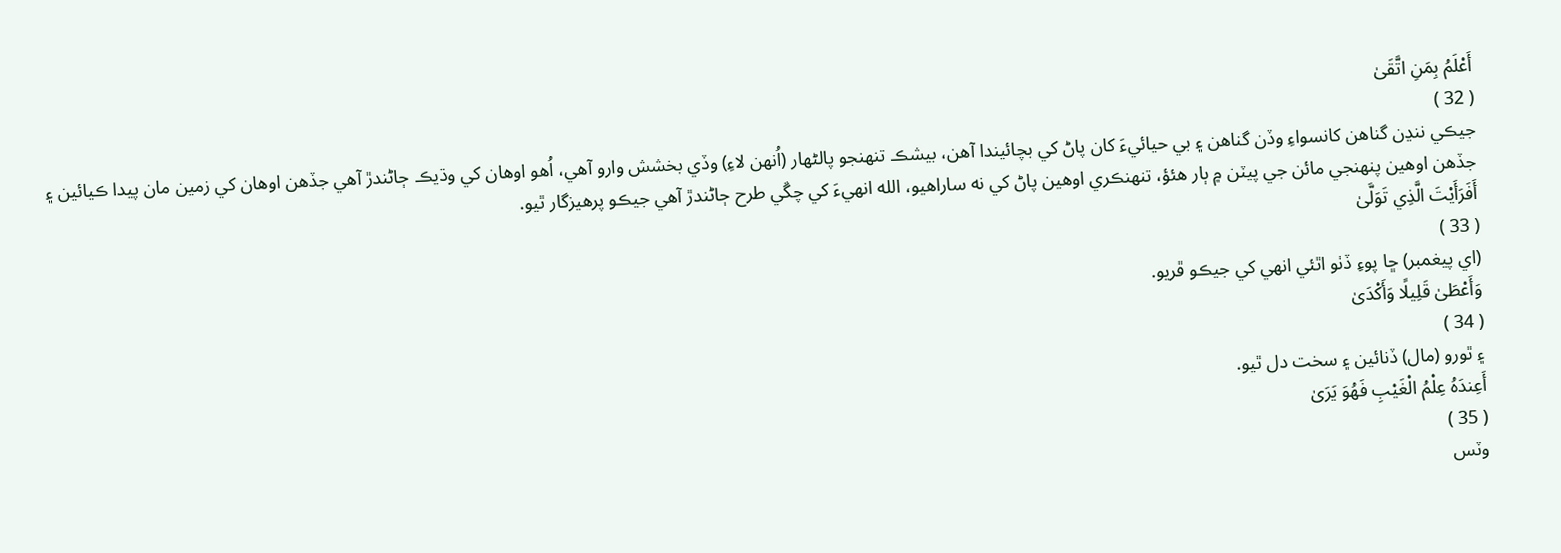أَعْلَمُ بِمَنِ اتَّقَىٰ
( 32 )
جيڪي ننڍن گناھن کانسواءِ وڏن گناھن ۽ بي حيائيءَ کان پاڻ کي بچائيندا آھن، بيشڪ تنھنجو پالڻھار (اُنھن لاءِ) وڏي بخشش وارو آھي، اُھو اوھان کي وڌيڪ ڄاڻندڙ آھي جڏھن اوھان کي زمين مان پيدا ڪيائين ۽ جڏھن اوھين پنھنجي مائن جي پيٽن ۾ ٻار ھئؤ، تنھنڪري اوھين پاڻ کي نه ساراھيو، الله انھيءَ کي چڱي طرح ڄاڻندڙ آھي جيڪو پرھيزگار ٿيو.
أَفَرَأَيْتَ الَّذِي تَوَلَّىٰ
( 33 )
(اي پيغمبر) ڇا پوءِ ڏٺو اٿئي انھي کي جيڪو ڦريو.
وَأَعْطَىٰ قَلِيلًا وَأَكْدَىٰ
( 34 )
۽ ٿورو (مال) ڏنائين ۽ سخت دل ٿيو.
أَعِندَهُ عِلْمُ الْغَيْبِ فَهُوَ يَرَىٰ
( 35 )
وٽس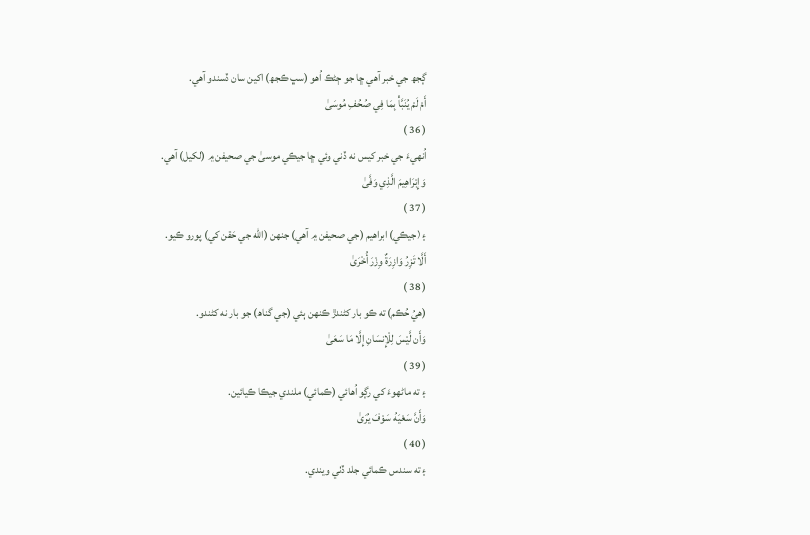ڳجھ جي خبر آھي ڇا جو ڄڻڪ اُھو (سڀ ڪجھ) اکين سان ڏسندو آھي.
أَمْ لَمْ يُنَبَّأْ بِمَا فِي صُحُفِ مُوسَىٰ
( 36 )
اُنھيءَ جي خبر کيس نه ڏني وئي ڇا جيڪي موسىٰ جي صحيفن ۾ (لکيل) آھي.
وَإِبْرَاهِيمَ الَّذِي وَفَّىٰ
( 37 )
۽ (جيڪي) ابراھيم (جي صحيفن ۾ آھي) جنھن (الله جي حَقن کي) پورو ڪيو.
أَلَّا تَزِرُ وَازِرَةٌ وِزْرَ أُخْرَىٰ
( 38 )
(ھيُ حُڪم) ته ڪو بار کڻندڙ ڪنھن ٻئي (جي گناھ) جو بار نه کڻندو.
وَأَن لَّيْسَ لِلْإِنسَانِ إِلَّا مَا سَعَىٰ
( 39 )
۽ ته ماڻھوءَ کي رڳو اُھائي (ڪمائي) ملندي جيڪا ڪيائين.
وَأَنَّ سَعْيَهُ سَوْفَ يُرَىٰ
( 40 )
۽ ته سندس ڪمائي جلد ڏٺي ويندي.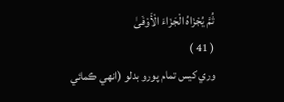ثُمَّ يُجْزَاهُ الْجَزَاءَ الْأَوْفَىٰ
( 41 )
وري کيس تمام پورو بدلو (انھي ڪمائي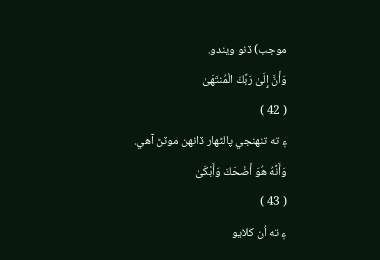موجب) ڏنو ويندو.
وَأَنَّ إِلَىٰ رَبِّكَ الْمُنتَهَىٰ
( 42 )
۽ ته تنھنجي پالڻھار ڏانھن موٽڻ آھي.
وَأَنَّهُ هُوَ أَضْحَكَ وَأَبْكَىٰ
( 43 )
۽ ته اُن کلايو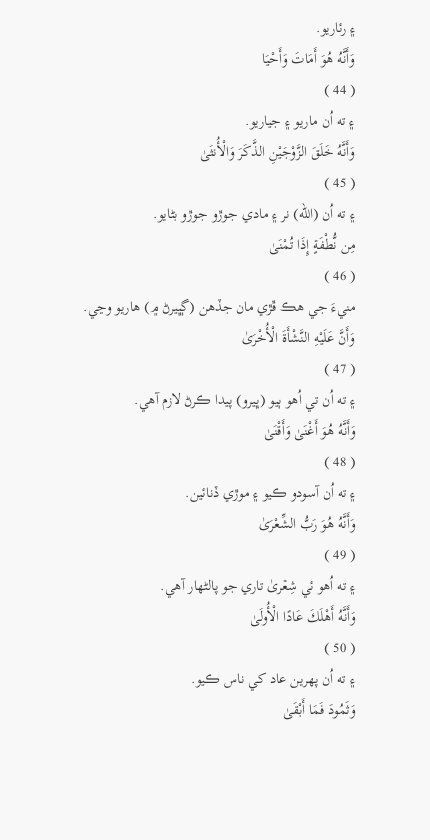۽ رئاريو.
وَأَنَّهُ هُوَ أَمَاتَ وَأَحْيَا
( 44 )
۽ ته اُن ماريو ۽ جياريو.
وَأَنَّهُ خَلَقَ الزَّوْجَيْنِ الذَّكَرَ وَالْأُنثَىٰ
( 45 )
۽ ته اُن (الله) نر ۽ مادي جوڙو جوڙو بڻايو.
مِن نُّطْفَةٍ إِذَا تُمْنَىٰ
( 46 )
منيءَ جي ھڪ ڦڙي مان جڏھن (ڳڀيرڻ ۾) ھاريو وڃي.
وَأَنَّ عَلَيْهِ النَّشْأَةَ الْأُخْرَىٰ
( 47 )
۽ ته اُن تي اُھو ٻيو (ڀيرو) پيدا ڪرڻ لازم آھي.
وَأَنَّهُ هُوَ أَغْنَىٰ وَأَقْنَىٰ
( 48 )
۽ ته اُن آسودو ڪيو ۽ موڙي ڏنائين.
وَأَنَّهُ هُوَ رَبُّ الشِّعْرَىٰ
( 49 )
۽ ته اُھو ئي شِعۡرىٰ تاري جو پالڻھار آھي.
وَأَنَّهُ أَهْلَكَ عَادًا الْأُولَىٰ
( 50 )
۽ ته اُن پھرين عاد کي ناس ڪيو.
وَثَمُودَ فَمَا أَبْقَىٰ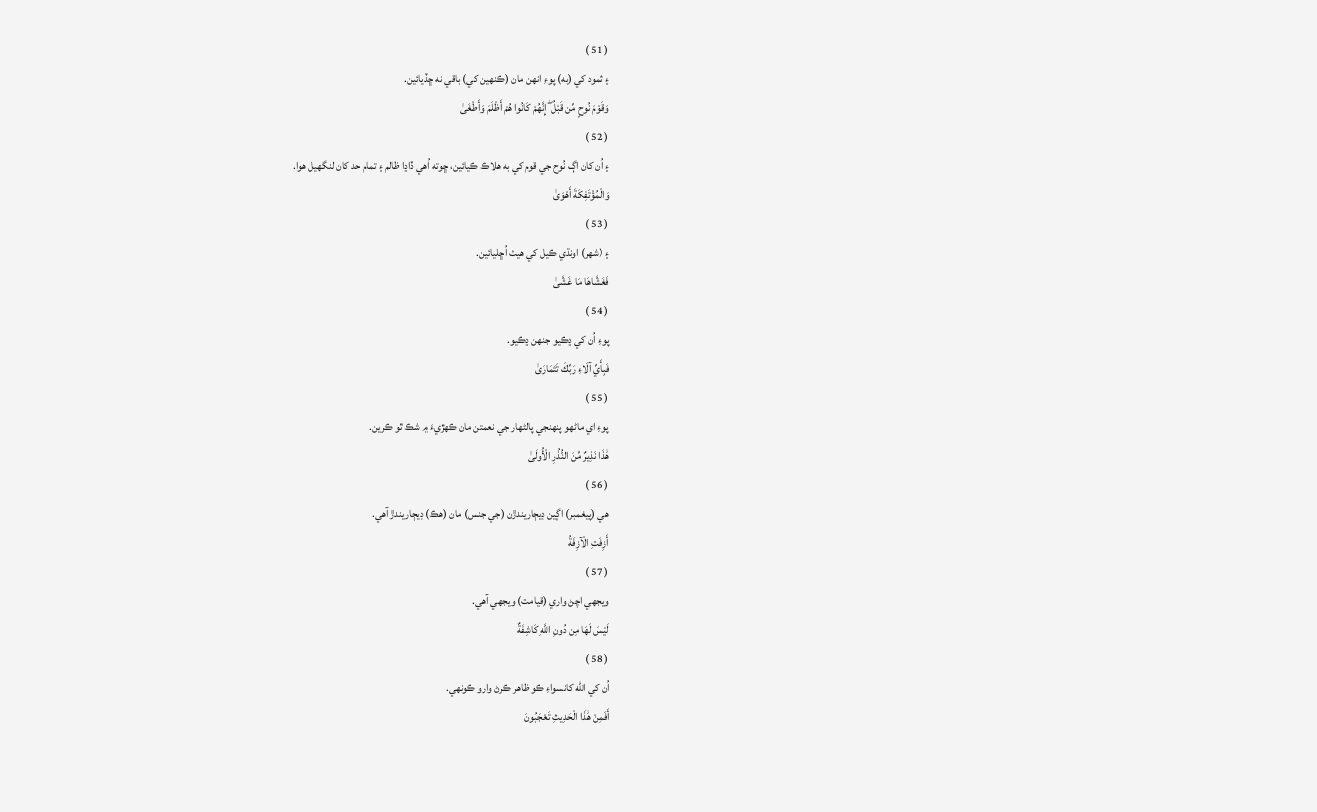( 51 )
۽ ثمود کي (به) پوءِ انھن مان (ڪنھين کي) باقي نه ڇڏيائين.
وَقَوْمَ نُوحٍ مِّن قَبْلُ ۖ إِنَّهُمْ كَانُوا هُمْ أَظْلَمَ وَأَطْغَىٰ
( 52 )
۽ اُن کان اڳ نُوح جي قوم کي به ھلاڪ ڪيائين، ڇوته اُھي ڏاڍا ظالم ۽ تمام حد کان لنگھيل ھوا.
وَالْمُؤْتَفِكَةَ أَهْوَىٰ
( 53 )
۽ (شھر) اونڌي ڪيل کي ھيٺ اُڇليائين.
فَغَشَّاهَا مَا غَشَّىٰ
( 54 )
پوءِ اُن کي ڍڪيو جنھن ڍڪيو.
فَبِأَيِّ آلَاءِ رَبِّكَ تَتَمَارَىٰ
( 55 )
پوءِ اي ماڻھو پنھنجي پالڻھار جي نعمتن مان ڪھڙيءَ ۾ شڪ ٿو ڪرين.
هَٰذَا نَذِيرٌ مِّنَ النُّذُرِ الْأُولَىٰ
( 56 )
ھي (پيغمبر) اڳين ڊيڄاريندڙن (جي جنس) مان (ھڪ) ڊيڄاريندڙ آھي.
أَزِفَتِ الْآزِفَةُ
( 57 )
ويجھي اچڻ واري (قيامت) ويجھي آھي.
لَيْسَ لَهَا مِن دُونِ اللَّهِ كَاشِفَةٌ
( 58 )
اُن کي الله کانسواءِ ڪو ظاھر ڪرڻ وارو ڪونھي.
أَفَمِنْ هَٰذَا الْحَدِيثِ تَعْجَبُونَ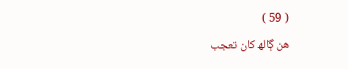( 59 )
ھن ڳالھ کان تعجب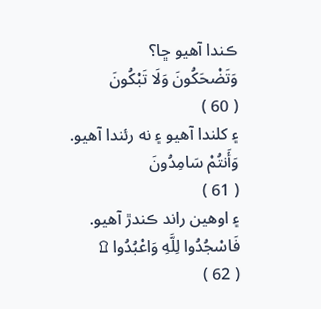ڪندا آھيو ڇا؟
وَتَضْحَكُونَ وَلَا تَبْكُونَ
( 60 )
۽ کلندا آھيو ۽ نه رئندا آھيو.
وَأَنتُمْ سَامِدُونَ
( 61 )
۽ اوھين راند ڪندڙ آھيو.
فَاسْجُدُوا لِلَّهِ وَاعْبُدُوا ۩
( 62 )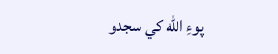پوءِ الله کي سجدو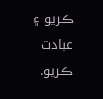ڪريو ۽ عبادت ڪريو.